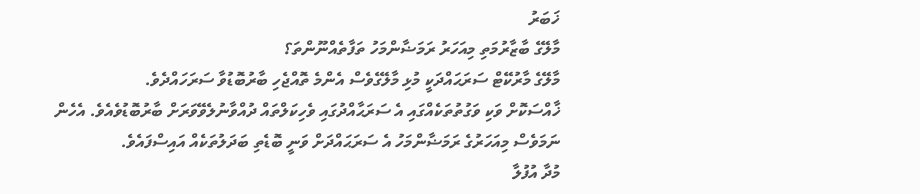ޚަބަރު
މާލޭގެ ބާޒާރުމަތި މިއަހަރު ރަމަޟާންމަހު ތަފާތެއްނޫންތަ؟
މާލޭގެ މާރުކޭޓް ސަރަޙައްދަކީ މުޅި މާލޭގެވެސް އެންމެ ތޮއްޖެހި ބާރުބޮޑުވާ ސަރަހައްދެވެ.
ޚާއްސަކޮށް ވަކި ވަގުތުތަކެއްގައި އެ ސަރަޙާއްދުގައި ވެހިކަލްތައް ދުއްވާނުލެވޭވަރަށް ބާރުބޮޑުވެއެވެ. އެހެން ނަމަވެސް މިއަހަރުގެ ރަމަޟާންމަހު އެ ސަރަޙައްދަށް ވަނީ ބޮޑެތި ބަދަލުތަކެއް އައިސްފައެވެ.
މުދާ އުފުލާ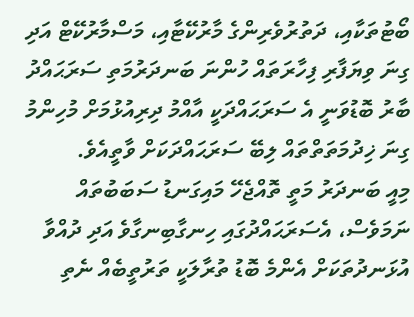ބޯޓުތަކާއި، ދަތުރުވެރިންގެ މާރުކޭޓާއި، މަސްމާރުކޭޓް އަދި ގިނަ ވިޔަފާރި ފިހާރަތައް ހުންނަ ބަނދަރުމަތި ސަރަޙައްދު ބާރު ބޮޑުވަނީ އެ ސަރަޙައްދަކީ އާއްމު ދިރިއުޅުމަށް މުހިންމު ގިނަ ޚިދުމަތަތްތައް ލިބޭ ސަރަޙައްދަކަށް ވާތީއެވެ.
މިއީ ބަނދަރު މަތީ ތޮއްޖެހޭ މައިގަނޑު ސަބަބުތައް ނަމަވެސް، އެސަރަޙައްދުގައި ހިނގާބިނގާވެ އަދި ދުއްވާ އުޅަނދުތަކަށް އެންމެ ބޮޑު ތުރާލަކީ ތަރުތީބެއް ނެތި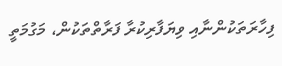ފިހާރަތަކުންނާއި ވިޔަފާރިކުރާ ފަރާތްތަކުން، މަގުމަތީ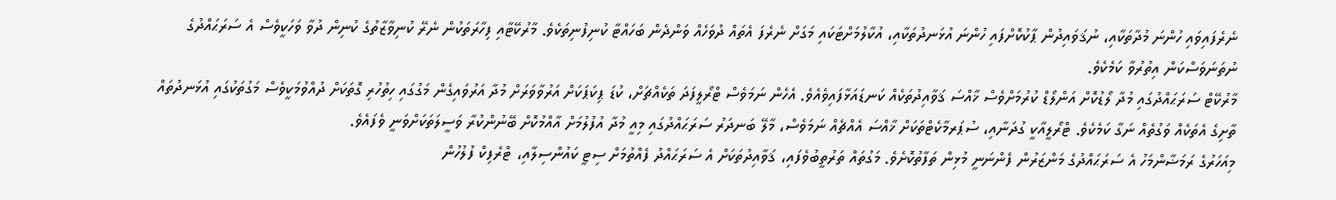ނެރެފައިވައި ހުންނަ މުދާތަކާއި، ނުޤަވައިދުން ޕާކުކޮށްފައި ހުންނަ އުޅަނދުތަކާއި، އުކާލުމަށްޓަކައި މަގަށް ނެރެފަ އެތައް ދުވަހެއް ވަންދެން ބަހައްޓާ ކުނިފުނިތަކެވެ. މާރުކޭޓާއި ފިހާރަތަކުން ނެރޭ ކުނިވާޒާތުގެ ކުނިން ދުވާ ވަހަކީވެސް އެ ސަރަޙައްދުގެ ނުތަނަވަސްކަން އިތުރުވާ ކަމެކެވެ.
މާރުކޭޓް ސަރަޙައްދުގައި މުދާ ލޯޑުކޮށް އަންލޯޑް ކުރުމަށްވެސް ޚާއްސަ ޤަވާއިދުތަކެއް ކަނޑައަޅާފައިވެއެވެ. އެހެން ނަމަވެސް ޓްރޯލީފަދަ ތަކެއްޗަށް، ކުޑަ ޕިކަޕަކަށް އަރުވާވަރަށް މުދާ އަރުވައިގެން މަގުގައި ހިތުހުރި ގޮތަކަށް ދުއްވުމަކީވެސް މަގުތަކުގައި އުޅަނދުތައް ތާށިގެ އެތަކެއް ވަގުތެއް ނަގާ ކަމެކެވެ. ޓްރޯލީއާކީ ގުދަނާއި، ސުޕަރމާކެޓްތަކަށް ޚާއްސަ އެއްޗެއް ނަމަވެސް، މާލޭ ބަނދަރު ސަރަޙައްދުގައި މިއީ މުދާ އުފުލުމަށް އާއްމުކޮށް ބޭނުންކުރާ ވަސީލަތަކަށްވަނީ ވެފައެވެ.
މިއަހަރުގެ ރަމަޟާންމަހު އެ ސަރަޙައްދުގެ މަންޒަރުން ފެންނަނީ މުޅިން ތަފާތުކޮށެވެ. މަގުތައް ތަރުތީބުވެފައި، ޤަވާއިދުތަކަށް އެ ސަރަޙައްދު ފެއްތުމަށް ސިޓީ ކައުންސިލާއި، ޓްރެފިކް ފުލުހުން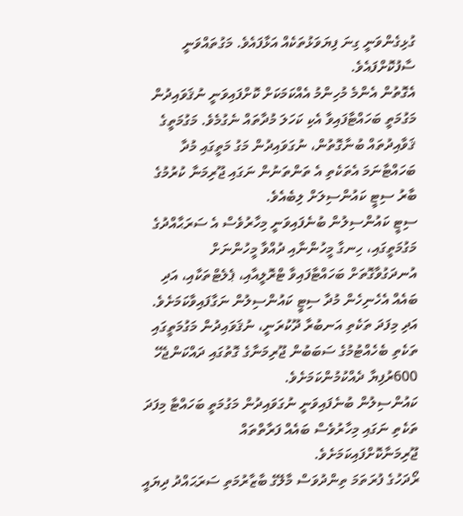ގުޅިގެންވަނީ ގިނަ ފިޔަވަޅުތަކެއް އަޅާފައެވެ. މަގުތައްވަނީ ސާފުކޮށްފައެވެ.
އެގޮތުން އެންމެ މުހިންމު އެއްކަމަކަށް ކޮށްފައިވަނީ ނުޤަވައިދުން މަގުމަތީ ބަހައްޓާފައިވާ އެކި ކަހަލަ މުދާތައް ނެގުމެވެ. މަގުމަތީގެ ޤަވާއިދުތައް ބުނާގޮތުން، ނުގަވައިދުން މަގު މަތީގައި މުދާ ބަހައްޓާނަމަ އެތަކެތި އެ ތަންތަނުން ނަގައި ޖޫރިމަނާ ކުރުމުގެ ބާރު ސިޓީ ކައުންސިލަށް ލިބެއެވެ.
ސިޓީ ކައުންސިލުން ބުނެފައިވަނީ މިހާރުވެސް އެ ސަރަޙާއްދުގެ މަގުމަތީގައި، ހިނގާ މީހުންނާއި ދުއްވާ މީހުންނަށް އުނދަގުވާގޮތަށް ބަހައްޓާފައިވާ ޓްރޮލީއާއި، ޕެލެޓްތަކާއި، އަދި ބައެއް އެހެނިހެން މުދާ ސިޓީ ކައުންސިލުން ނަގާފައިވާކަމަށެވެ. އަދި މިފަދަ ތަކެތި އަނބުރާ ދޫކުރަނީ، ނުޤަވައިދުން މަގުމަތީގައި ތަކެތި ބެހެއްޓުމުގެ ސަބަބުން ޖޫރިމަނާގެ ގޮތުގައި ދައްކަންޖެހޭ 600ރުފިޔާ ދެއްކުމުންކަމަށެވެ.
ކައުންސިލުން ބުނެފައިވަނީ ނުގަވައިދުން މަގުމަތީ ބަހައްޓާ މިފަދަ ތަކެތި ނަގައި މިހާރުވެސް ބައެއް ފަރާތްތައް ޖޫރިމަނާކޮށްފައިކަމަށެވެ.
ރޯދަހުގެ ފުރަތަމަ ތިންދުވަސް މާލޭގެ ބާޒާރުމަތި ސަރަޙައްދު ދިޔައީ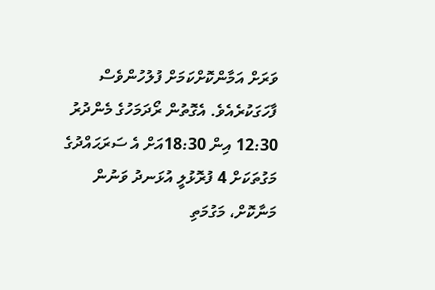ވަރަށް އަމާންކޮށްކަމަށް ފުލުހުންވެސް ފާހަގަކުރެއެވެ. އެގޮތުން ރޯދަމަހުގެ މެންދުރު 12:30 އިން 18:30އަށް އެ ސަރަޙައްދުގެ މަގުތަކަށް 4 ފުރޮޅުލީ އުޅަނދު ވަނުން މަނާކޮށް، މަގުމަތި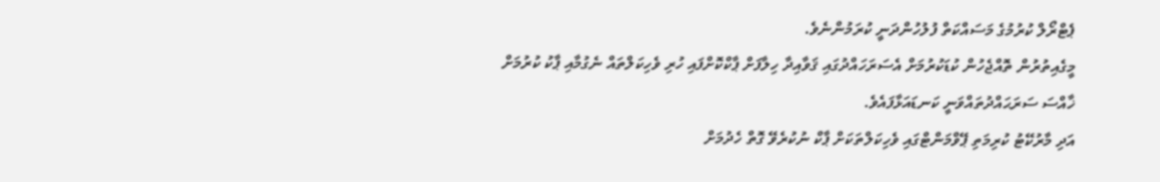ޕެޓްރޯލް ކުރުމުގެ މަސައްކަތް ފުލުހުންދަނީ ކުރަމުންނެވެ.
މީގެއިތުރުން ތޮއްޖެހުން ކުޑަކުރުމަށް އެސަރަހައްދުގައި ޤަވާއިދާ ހިލާފަށް ޕާކްކޮށްފައި ހުރި ވެހިކަލްތައް ނެގުމާއި ޕާކު ކުރުމަށް ޚާއްސަ ސަރަޙައްދުތައްވަނީ ކަނޑައަޅާފައެވެ.
އަދި މާރުކޭޓު ކުރިމަތި ޕޭވްމަންޓްގައި ވެހިކަލްތަކަށް ޕާކް ނުކުރެވޭ ގޮތް ހެދުމަށް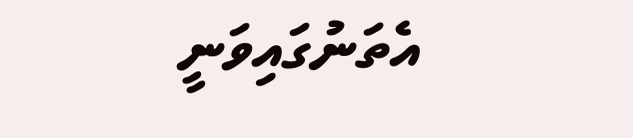އެތަނުގައިވަނީ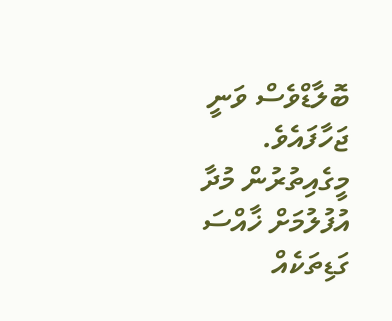ބޮލާޑްވެސް ވަނީ ޖަހާފައެވެ. މީގެއިތުރުން މުދާ އުފުލުމަށް ޚާއްސަ ގަޑިތަކެއް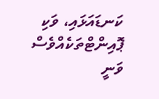ކަނޑައަޅައި، ވަކި ޕޮއިންޓްތަކެއްވެސް ވަނީ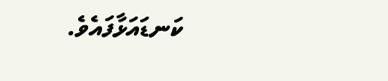ކަނޑައަޅާފައެވެ.